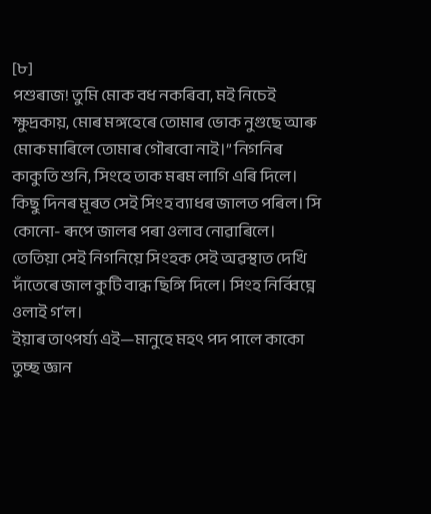[৮]
পশুৰাজ! তুমি মোক বধ নকৰিবা, মই নিচেই ক্ষুদ্ৰকায়, মোৰ মঙ্গহেৰে তোমাৰ ভোক নুগুছে আৰু মোক মাৰিলে তোমাৰ গৌৰবো নাই।” নিগনিৰ কাকুতি শুনি, সিংহে তাক মৰম লাগি এৰি দিলে। কিছু দিনৰ মূৰত সেই সিংহ ব্যাধৰ জালত পৰিল। সি কোনো- ৰূপে জালৰ পৰা ওলাব নোৱাৰিলে। তেতিয়া সেই নিগনিয়ে সিংহক সেই অৱস্থাত দেখি দাঁতেৰে জাল কুটি বান্ধ ছিঙ্গি দিলে। সিংহ নিৰ্ব্বিঘ্নে ওলাই গʼল।
ইয়াৰ তাৎপৰ্য্য এই—মানুহে মহৎ পদ পালে কাকো তুচ্ছ জ্ঞান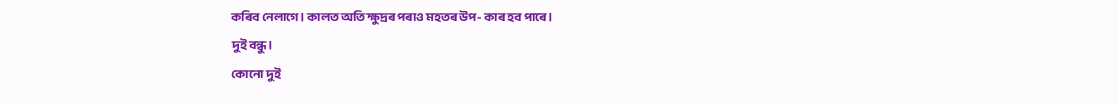কৰিব নেলাগে। কালত অতি ক্ষুদ্ৰৰ পৰাও মহতৰ উপ- কাৰ হব পাৰে।
দুই বন্ধু।
কোনো দুই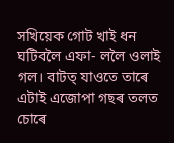সখিয়েক গোট খাই ধন ঘটিবলৈ এফা- ললৈ ওলাই গল। বাটত্ যাওতে তাৰে এটাই এজোপা গছৰ তলত চোৰে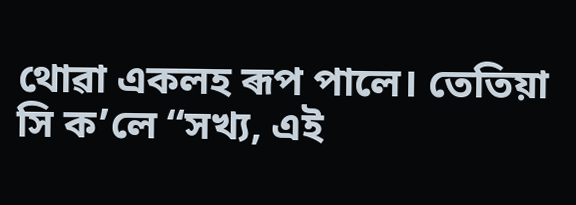থোৱা একলহ ৰূপ পালে। তেতিয়া সি কʼলে “সখ্য, এই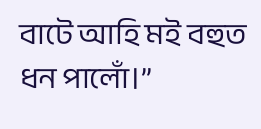বাটে আহি মই বহুত ধন পালোঁ।”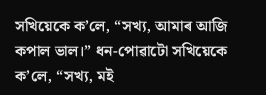সখিয়েকে কʼলে, “সখ্য, আমাৰ আজি কপাল ভাল।” ধন-পোৱাটো সখিয়েকে কʼলে, “সখ্য, মই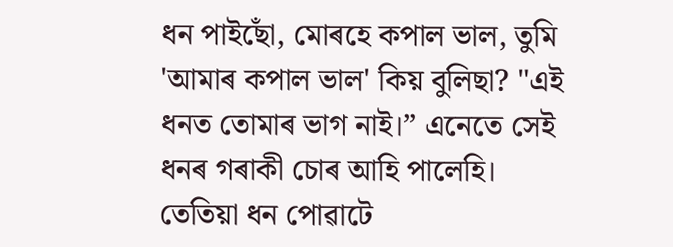ধন পাইছোঁ, মোৰহে কপাল ভাল, তুমি 'আমাৰ কপাল ভাল' কিয় বুলিছা? "এই ধনত তোমাৰ ভাগ নাই।” এনেতে সেই ধনৰ গৰাকী চোৰ আহি পালেহি। তেতিয়া ধন পোৱাটে